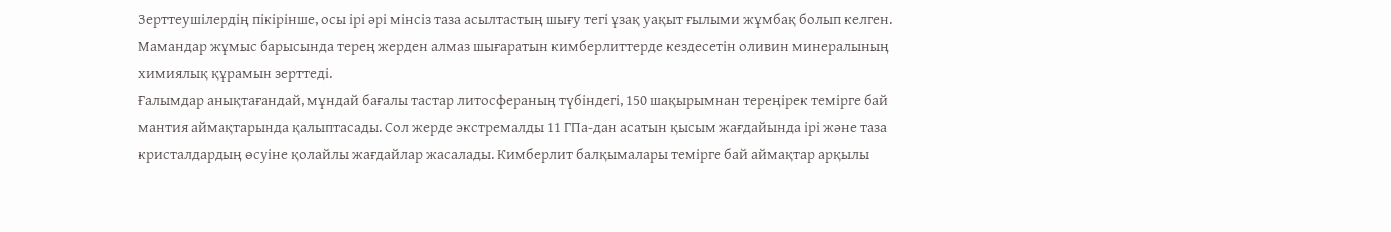Зерттеушілердің пікірінше, осы ірі әрі мінсіз таза асылтастың шығу тегі ұзақ уақыт ғылыми жұмбақ болып келген. Мамандар жұмыс барысында терең жерден алмаз шығаратын кимберлиттерде кездесетін оливин минералының химиялық құрамын зерттеді.
Ғалымдар анықтағандай, мұндай бағалы тастар литосфераның түбіндегі, 150 шақырымнан тереңірек темірге бай мантия аймақтарында қалыптасады. Сол жерде экстремалды 11 ГПа-дан асатын қысым жағдайында ірі және таза кристалдардың өсуіне қолайлы жағдайлар жасалады. Кимберлит балқымалары темірге бай аймақтар арқылы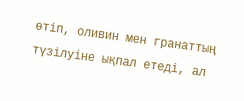өтіп, оливин мен гранаттың түзілуіне ықпал етеді, ал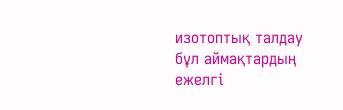изотоптық талдау бұл аймақтардың ежелгі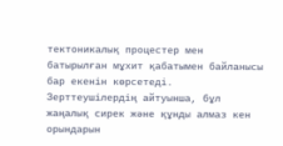тектоникалық процестер мен батырылған мұхит қабатымен байланысы бар екенін көрсетеді.
Зерттеушілердің айтуынша, бұл жаңалық сирек және құнды алмаз кен орындарын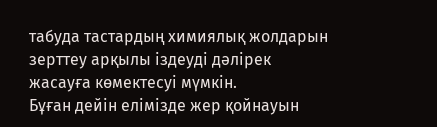табуда тастардың химиялық жолдарын зерттеу арқылы іздеуді дәлірек жасауға көмектесуі мүмкін.
Бұған дейін елімізде жер қойнауын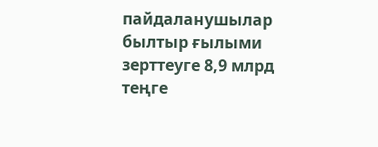пайдаланушылар былтыр ғылыми зерттеуге 8,9 млрд теңге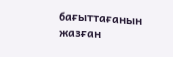бағыттағанын жазған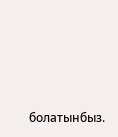болатынбыз.